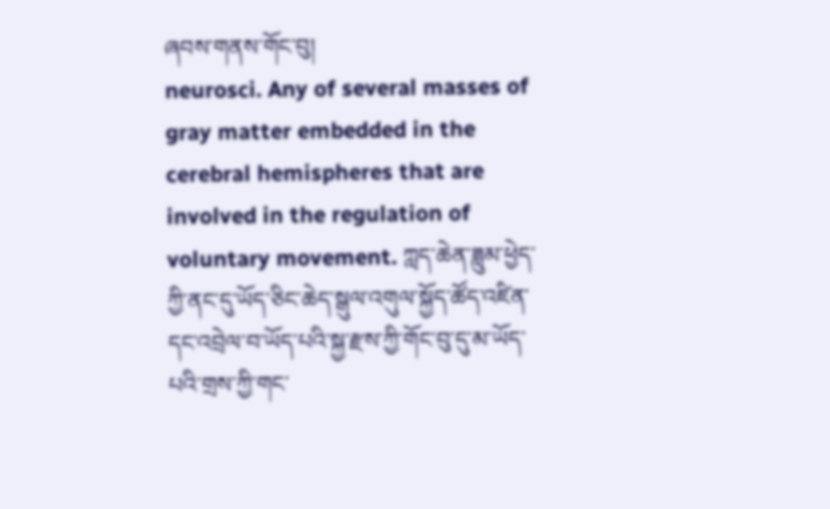ཞབས་གནས་གོང་བུ།
neurosci. Any of several masses of gray matter embedded in the cerebral hemispheres that are involved in the regulation of voluntary movement. ཀླད་ཆེན་ཟླུམ་ཕྱེད་ཀྱི་ནང་དུ་ཡོད་ཅིང་ཆེད་སྒུལ་འགུལ་སྐྱོད་ཚོད་འཛིན་དང་འབྲེལ་བ་ཡོད་པའི་སྐྱ་རྫས་ཀྱི་གོང་བུ་དུ་མ་ཡོད་པའི་གྲས་ཀྱི་གང་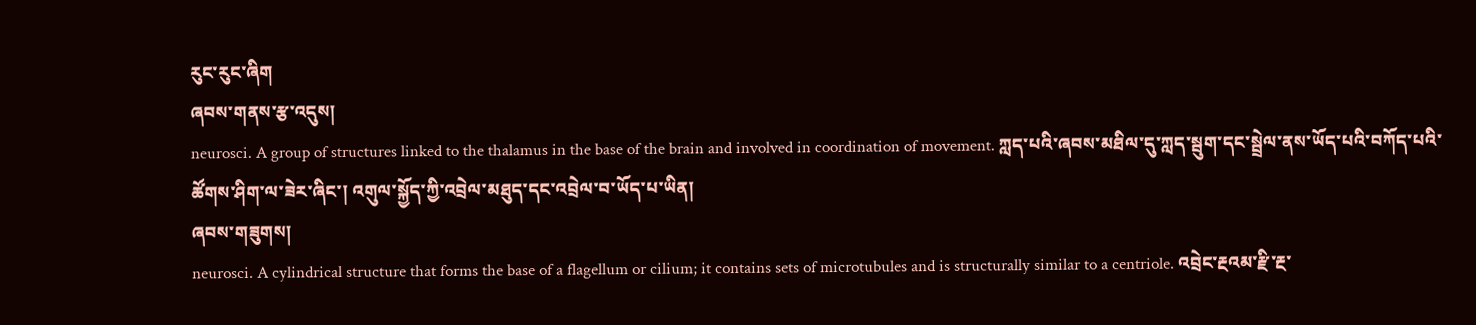རུང་རུང་ཞིག
ཞབས་གནས་རྩ་འདུས།
neurosci. A group of structures linked to the thalamus in the base of the brain and involved in coordination of movement. ཀླད་པའི་ཞབས་མཐིལ་དུ་ཀླད་སྦུག་དང་སྦྲེལ་ནས་ཡོད་པའི་བཀོད་པའི་ཚོགས་ཤིག་ལ་ཟེར་ཞིང་། འགུལ་སྐྱོད་ཀྱི་འབྲེལ་མཐུད་དང་འབྲེལ་བ་ཡོད་པ་ཡིན།
ཞབས་གཟུགས།
neurosci. A cylindrical structure that forms the base of a flagellum or cilium; it contains sets of microtubules and is structurally similar to a centriole. འབྲེང་རྔའམ་རྫི་རྔ་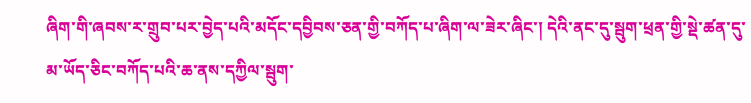ཞིག་གི་ཞབས་ར་གྲུབ་པར་བྱེད་པའི་མདོང་དབྱིབས་ཅན་གྱི་བཀོད་པ་ཞིག་ལ་ཟེར་ཞིང་། དེའི་ནང་དུ་སྦུག་ཕྲན་གྱི་སྡེ་ཚན་དུ་མ་ཡོད་ཅིང་བཀོད་པའི་ཆ་ནས་དཀྱིལ་སྦུག་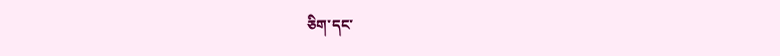ཅིག་དང་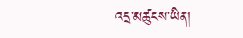འདྲ་མཚུངས་ཡིན།